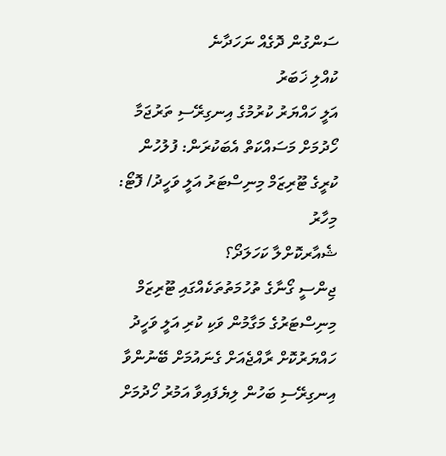ސަންގުން ދޮގެއް ނަހަދާނެ
ކުއްލި ޚަބަރު
އަލީ ހައްޔަރު ކުރުމުގެ އިނގިރޭސި ތަރުޖަމާ ހޯދުމަށް މަސައްކަތް އެބަކުރަން: ފުލުހުން
ކުރީގެ ޓޫރިޒަމް މިނިސްޓަރު އަލީ ވަހީދު/ ފޮޓޯ: މިހާރު
ޝެއާރކޮށްލާ ކަހަލަދޯ؟
ޖިންސީ ގޯނާގެ ތުހުމަތުތަކެއްގައި ޓޫރިޒަމް މިނިސްޓަރުގެ މަގާމުން ވަކި ކުރި އަލީ ވަހީދު ހައްޔަރުކޮށް ރާއްޖެއަށް ގެނައުމަށް ބޭނުންވާ އިނގިރޭސި ބަހުން ލިޔެފައިވާ އަމުރު ހޯދުމަށް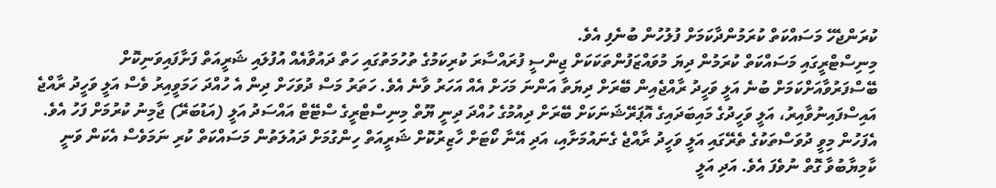ކުރަންޖެހޭ މަސައްކަތް ކުރަމުންދާކަމަށް ފުލުހުން ބުނެފި އެވެ.
މިނިސްޓްރީގައި މަސައްކަތް ކުރަމުން ދިޔަ މުވައްޒަފުންތަކަކަށް ޖިންސީ ފުރައްސާރަ ކުރިކަމުގެ ތުހުމަތުގައި ހަތް ދައުވާއެއް އުފުލައި ޝަރީއަތް ފަށާފައިވަނިކޮށް ބޭސްފަރުވާއަށްކަމަށް ބުނެ އަލީ ވަހީދު ރާއްޖެއިން ބޭރަށް ދިޔަތާ އަންނަ މަހަށް އެއް އަހަރު ވާނެ އެވެ. ހަތަރު މަސް ދުވަހަށް ދިން އެ ހުއްދަ ހަމަވީއިރު ވެސް އަލީ ވަހީދު ރާއްޖެ އައިސްފައިނުވާއިރު، އަލީ ވަހީދުގެ މައިބަދައިގެ އޮޕަރޭޝަނަކަށް ބޭރަށް ދިއުމުގެ ހުއްދަ ދިނީ ޔޫތް މިނިސްޓްރީގެ ސްޓޭޓް އައްސަދު އަލީ (އަޑުބަރޭ) ޖާމިނު ކުރުމަށް ފަހު އެވެ.
އެފަހުން މިވީ ދުވަސްތަކުގެ ތެރޭގައި އަލީ ވަހީދު ރާއްޖެ ގެނައުމަށާއި، އަދި އޭނާ ކޯޓަށް ހާޒިރުކޮށް ޝަރީއަތް ހިންގުމަށް ދައުލަތުން މަސައްކަތް ކުރި ނަމަވެސް އެކަން ވަނީ ކާމިޔާބުވާ ގޮތް ނުވެފަ އެވެ. އަދި އަލީ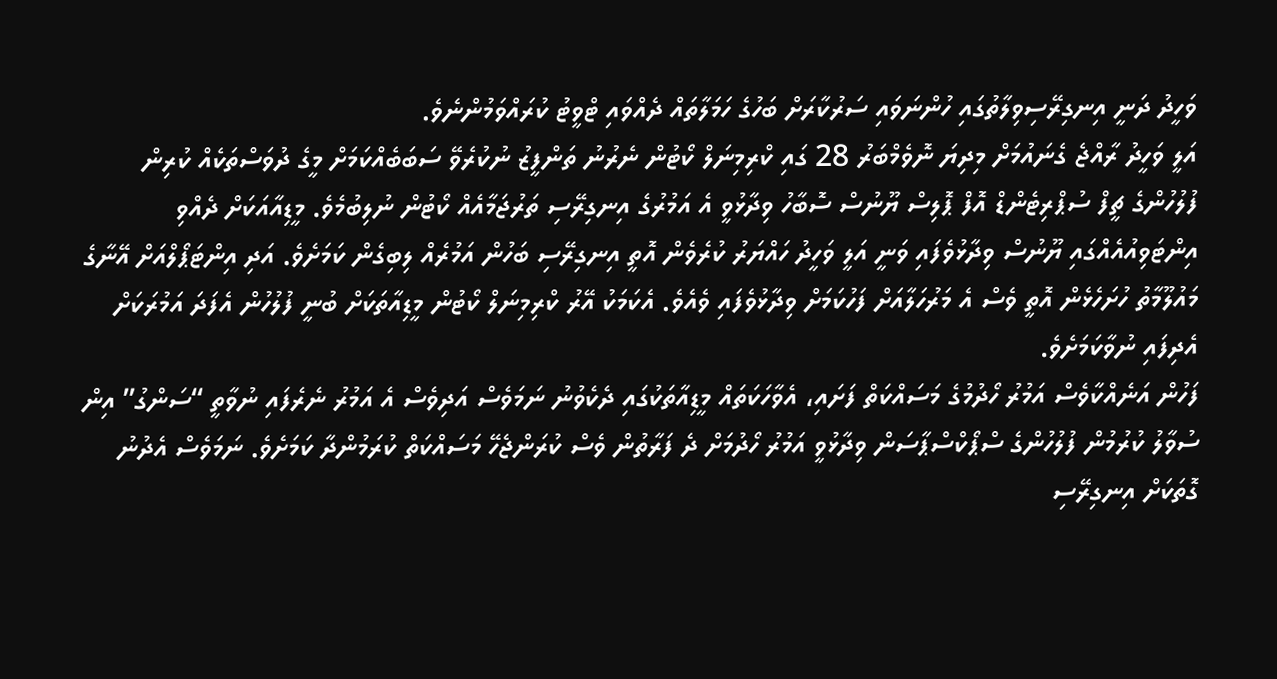ވަހީދު ދަނީ އިނގިރޭސިވިލާތުގައި ހުންނަވައި ސަރުކާރަށް ބަހުގެ ހަމަލާތައް ދެއްވައި ޓްވީޓު ކުރައްވަމުންނެވެ.
އަލީ ވަހީދު ރާއްޖެ ގެނައުމަށް މިދިޔަ ނޮވެމްބަރު 28 ގައި ކްރިމިނަލް ކޯޓުން ނެރުނު ތަންފީޒު ނުކުރެވޭ ސަބަބެއްކަމަށް މީގެ ދުވަސްތަކެއް ކުރިން ފުލުހުންގެ ޗީފް ސުޕްރިޓެންޑް އޮފް ޕޮލިސް ޔޫނުސް ސޮބާހު ވިދާޅުވީ އެ އަމުރުގެ އިނގިރޭސި ތަރުޖަމާއެއް ކޯޓުން ނުލިބުމެވެ. މީޑިއާއަކަށް ދެއްވި އިންޓަވިއުއެއްގައި ޔޫނުސް ވިދާޅުވެފައި ވަނީ އަލީ ވަހީދު ހައްޔަރު ކުރެވެން އޮތީ އިނގިރޭސި ބަހުން އަމުރެއް ލިބިގެން ކަމަށެވެ. އަދި އިންޓަޕޯލްއަށް އޭނާގެ މައުލޫމާތު ހުށަހެޅެން އޮތީ ވެސް އެ މަރުހަލާއަށް ފަހުކަމަށް ވިދާޅުވެފައި ވެއެވެ. އެކަމަކު އޭރު ކްރިމިނަލް ކޯޓުން މީޑިއާތަކަށް ބުނީ ފުލުހުން އެފަދަ އަމުރަކަށް އެދިފައި ނުވާކަމަށެވެ.
ފަހުން އަނެއްކާވެސް އަމުރު ހޯދުމުގެ މަސައްކަތް ފަށައި، އެވާހަކަތައް މީޑިއާތަކުގައި ދެކެވުނު ނަމަވެސް އަދިވެސް އެ އަމުރު ނެރެފައި ނުވާތީ “ސަންގު” އިން ސުވާލު ކުރުމުން ފުލުހުންގެ ސްޕޯކްސްޕާސަން ވިދާޅުވީ އަމުރު ހޯދުމަށް ދެ ފަރާތުން ވެސް ކުރަންޖެހޭ މަސައްކަތް ކުރަމުންދާ ކަމަށެވެ. ނަމަވެސް އެދުނު ގޮތަކަށް އިނގިރޭސި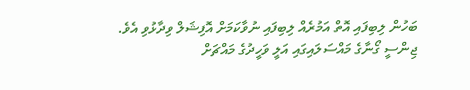ބަހުން ލިބިފައި އޮތް އަމުރެއް ލިބިފައި ނުވާކަމަށް އޮފިޝަލް ވިދާޅުވި އެވެ.
ޖިންސީ ގޯނާގެ މައްސަލައިގައި އަލީ ވަހީދުގެ މައްޗަށް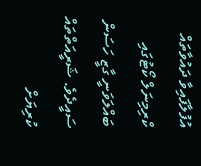އުފުލާފައިވާ ދައުވާތައް ކްރިމިނަލް ކޯޓުގައި ބައްލަވަނީ ގާޒީ ހަސަން ސައީދެވެ. ޝަރީއަތްތައް ކުރިޔަށް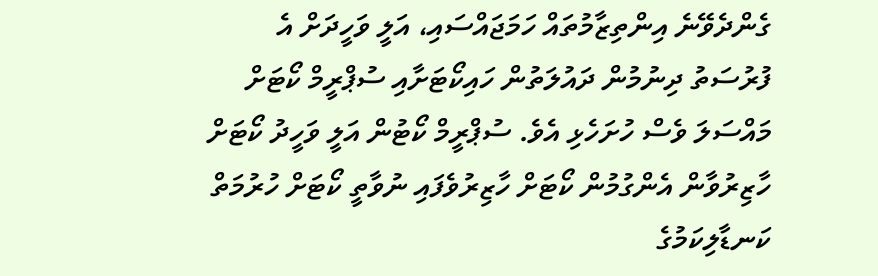ގެންދެވޭނެ އިންތިޒާމުތައް ހަމަޖައްސައި، އަލީ ވަހީދަށް އެ ފުރުސަތު ދިނުމުން ދައުލަތުން ހައިކޯޓަށާއި ސުޕްރީމް ކޯޓަށް މައްސަލަ ވެސް ހުށަހެޅި އެވެ. ސުޕްރީމް ކޯޓުން އަލީ ވަހީދު ކޯޓަށް ހާޒިރުވާން އެންގުމުން ކޯޓަށް ހާޒިރުވެފައި ނުވާތީ ކޯޓަށް ހުރުމަތް ކަނޑާލިކަމުގެ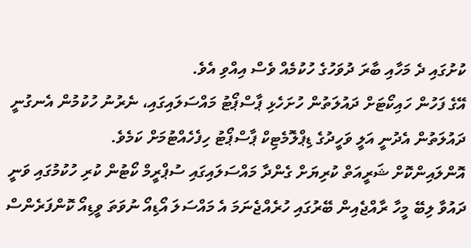ކުށުގައި ދެ މަހާއި ބާރަ ދުވަހުގެ ހުކުމެއް ވެސް އިއްވި އެވެ.
އޭގެ ފަހުން ހައިކޯޓަށް ދައުލަތުން ހުށަހެޅި ޕާސްޕޯޓު މައްސަލައިގައި، ނެރުނު ހުކުމުން އެނގުނީ ދައުލަތުން އެދުނީ އަލީ ވަހީދުގެ ޑިޕްލޮމެޓިކް ޕާސްޕޯޓު ހިފެހެއްޓުމަށް ކަމެވެ.
އޮންލައިންކޮށް ޝަރީއަތް ކުރިޔަށް ގެންދާ މައްސަލައިގައި ސުޕްރީމް ކޯޓުން ކުރި ހުކުމުގައި ވަނީ ދައުވާ ލިބޭ މީހާ ރާއްޖެއިން ބޭރުގައި ހުރެއްޖެނަމަ އެ މައްސަލަ އޯޑިއޯ ނުވަތަ ވީޑިއޯ ކޮންފަރެންސް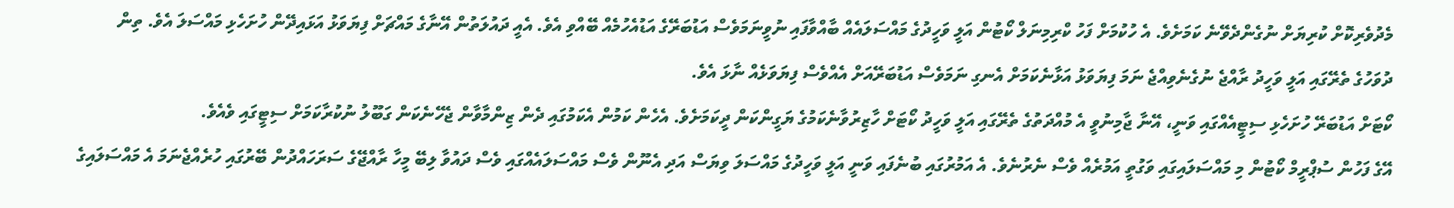މެދުވެރިކޮށް ކުރިޔަށް ނުގެންދެވޭނެ ކަމަށެވެ. އެ ހުކުމަށް ފަހު ކްރިމިނަލް ކޯޓުން އަލީ ވަހީދުގެ މައްސަލައެއް ބާއްވާފައި ނުވީނަމަވެސް އަޑުބަރޭގެ އަޑުއެހުމެއް ބޭއްވި އެވެ. އެއީ ދައުލަތުން އޭނާގެ މައްޗަށް ފިޔަވަޅު އަޅައިދޭން ހުށަހެޅި މައްސަލަ އެވެ. ތިން ދުވަހުގެ ތެރޭގައި އަލީ ވަހީދު ރާއްޖެ ނުގެނެވިއްޖެ ނަމަ ފިޔަވަޅު އަޅާނެކަމަށް އެނގި ނަމަވެސް އަޑުބަރޭއަށް އެއްވެސް ފިޔަވަޅެއް ނާޅަ އެވެ.
ކޯޓަށް އަޑުބަރޭ ހުށަހެޅި ސިޓީއެއްގައި ވަނީ، އޭނާ ޖާމިނުވީ އެ މުއްދަތުގެ ތެރޭގައި އަލީ ވަހީދު ކޯޓަށް ހާޒިރުވާނެކަމުގެ ޔަގީންކަން ދީކަމަށެވެ. އެހެން ކަމުން އެކަމުގައި ދެން ޒިންމާވާން ޖެހޭނެކަން ގަބޫލު ނުކުރާކަމަށް ސިޓީގައި ވެއެވެ.
އޭގެ ފަހުން ސުޕްރީމް ކޯޓުން މި މައްސަލައިގައި ވަގުތީ އަމުރެއް ވެސް ނެރުނެވެ. އެ އަމުރުގައި ބުނެފައި ވަނީ އަލީ ވަހީދުގެ މައްސަލަ ވިޔަސް އަދި އެނޫން ވެސް މައްސަލައެއްގައި ވެސް ދައުވާ ލިބޭ މީހާ ރާއްޖޭގެ ސަރަހައްދުން ބޭރުގައި ހުރެއްޖެނަމަ އެ މައްސަލައިގެ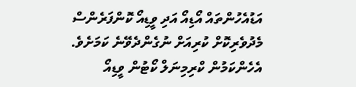އަޑުއެހުންތައް އޯޑިއޯ އަދި ވީޑިއޯ ކޮންފަރެންސް މެދުވެރިކޮށް ކުރިއަށް ނުގެންދެވޭނެ ކަމަށެވެ. އެހެންކަމުން ކްރިމިނަލް ކޯޓުން ވީޑިއޯ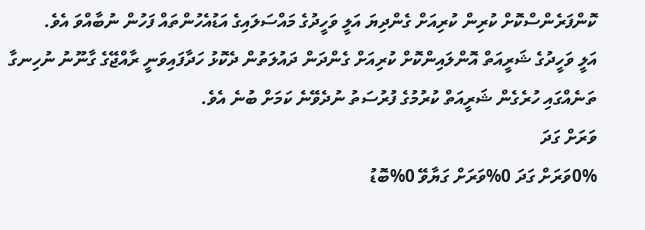ކޮންފަރެންސްކޮށް ކުރިން ކުރިއަށް ގެންދިޔަ އަލީ ވަހީދުގެ މައްސަލައިގެ އަޑުއެހުންތައް ފަހުން ނުބާއްވަ އެވެ.
އަލީ ވަހީދުގެ ޝަރީއަތް އޮންލައިންކޮށް ކުރިއަށް ގެންދަން ދައުލަތުން ދެކޮޅު ހަދާފައިވަނީ ރާއްޖޭގެ ގާނޫނު ނުހިނގާ ތަނެއްގައި ހުރެގެން ޝަރީއަތް ކުރުމުގެ ފުރުސަތު ނުދެވޭނެ ކަމަށް ބުނެ އެވެ.
ވަރަށް ގަދަ
0%ވަރަށް ގަދަ 0%ވަރަށް ގަޔާވޭ 0%ބޮޑު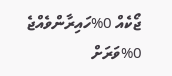ޖޯކެއް 0%ހައިރާންވެއްޖެ 0%ވަރަށް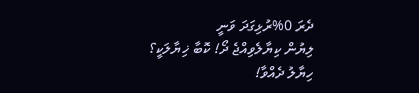ދެރަ 0%ރުޅިގަދަ ވަނީ
ލިޔުން ކިޔާލެވިއްޖެ ދޯ! ކޮބާ ޚިޔާލަކީ؟
ހިޔާލު ދެއްވާ!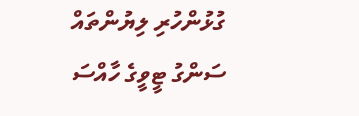ގުޅުންހުރި ލިޔުންތައް
ސަންގު ޓީވީގެ ހާއްސަ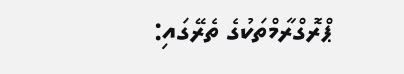ޕްރޮގްރާމްތަކުގެ ތެރޭގައި: